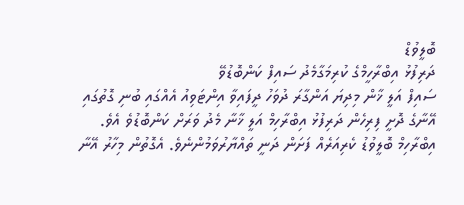ބޮލީވުޑް
ދަރިފުޅު އިބްރާހީމްގެ ކުރިމަގާމެދު ސައިފް ކަންބޮޑުވޭ
ސައިފް އަލީ ޚާން މިދިޔަ އަންގާރަ ދުވަހު ދީފައިވާ އިންޓަވިއު އެއްގައި ބުނި ގޮތުގައި އޭނާގެ ދޮށީ ފިރިހެން ދަރިފުޅު އިބްރާހިމް އަލީ ޚާނާ މެދު ވަރަށް ކަންބޮޑުވެ އެވެ.
އިބްރާހިމް ބޮލީވުޑު ކެރިއަރެއް ފަށަން ދަނީ ތައްޔާރުވަމުންނެވެ. އެގޮތުން މިހާރު އޭނާ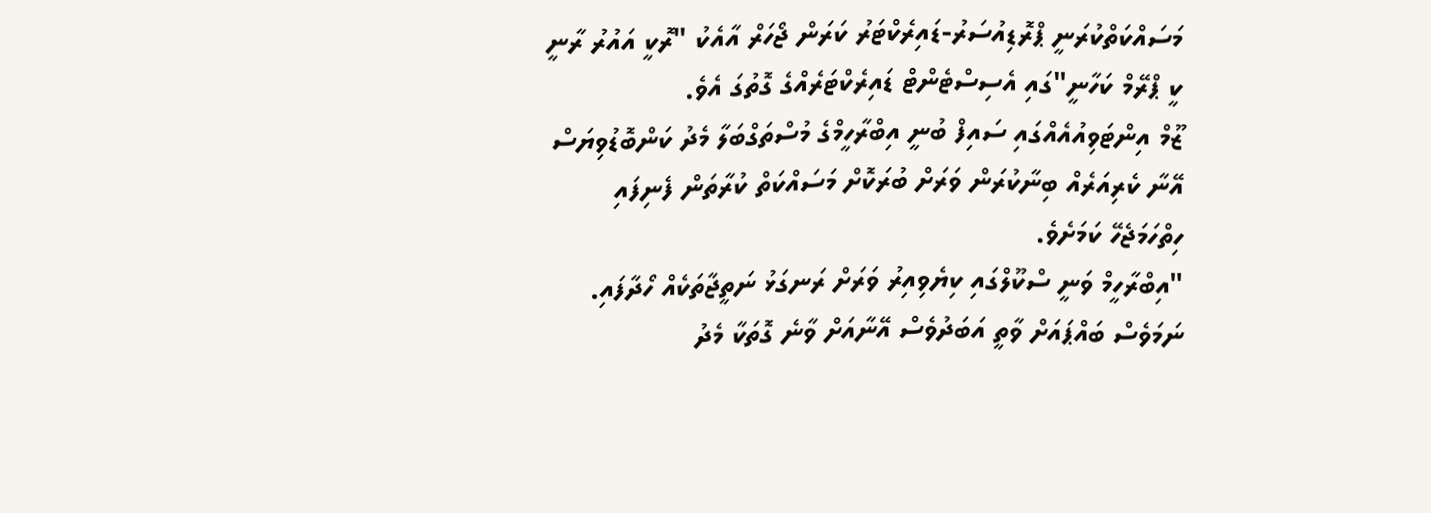މަސައްކަތްކުރަނީ ޕްރޮޑިއުސަރު-ޑައިރެކްޓަރު ކަރަން ޖޯހަރް އާއެކު "ރޮކީ އައުރު ރާނީ ކީ ޕްރޭމް ކަހާނީ"ގައި އެސިސްޓެންޓް ޑައިރެކްޓަރެއްގެ ގޮތުގަ އެވެ.
ޒޫމް އިންޓަވިއުއެއްގައި ސައިފް ބުނީ އިބްރާހީމްގެ މުސްތަގްބަލާ މެދު ކަންބޮޑުވިޔަސް އޭނާ ކެރިއަރެއް ބިނާކުރަން ވަރަށް ބުރަކޮށް މަސައްކަތް ކުރާތަން ފެނިފައި ހިތްހަމަޖެހޭ ކަމަށެވެ.
"އިބްރާހީމް ވަނީ ސްކޫލްގައި ކިޔެވިއިރު ވަރަށް ރަނގަޅު ނަތީޖާތަކެއް ހޯދާފައި. ނަމަވެސް ބައްޕައަށް ވާތީ އަބަދުވެސް އޭނާއަށް ވާނެ ގޮތަކާ މެދު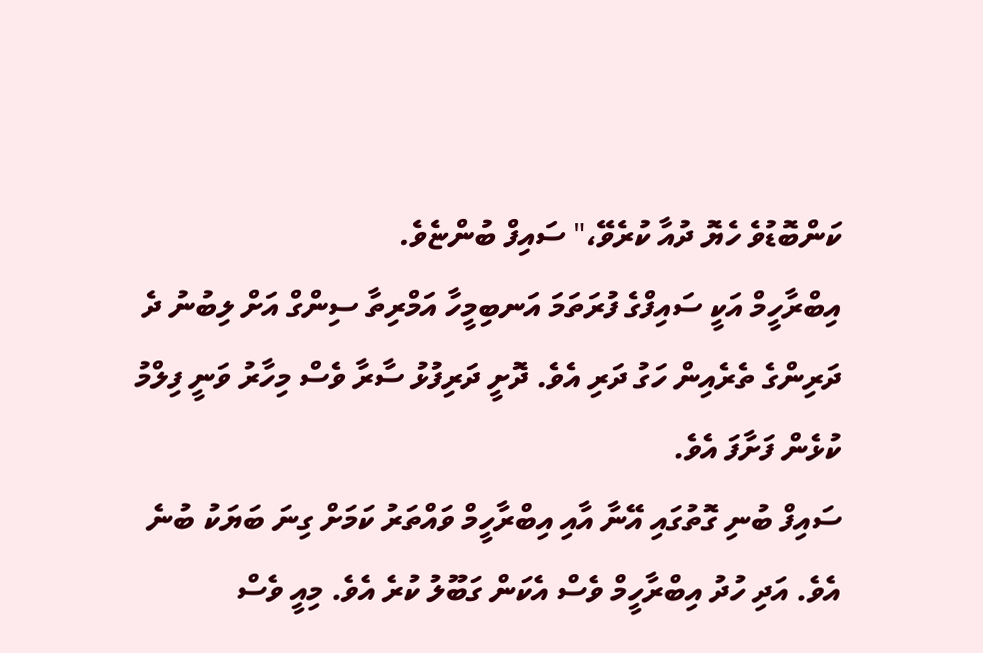ކަންބޮޑުވެ ހެޔޮ ދުއާ ކުރެވޭ،" ސައިފް ބުންޏެވެ.
އިބްރާހީމް އަކީ ސައިފްގެ ފުރަތަމަ އަނބިމީހާ އަމްރިތާ ސިންގް އަށް ލިބުނު ދެ ދަރިންގެ ތެރެއިން ހަގު ދަރި އެވެ. ދޮށީ ދަރިފުޅު ސާރާ ވެސް މިހާރު ވަނީ ފިލްމު ކުޅެން ފަށާފަ އެވެ.
ސައިފް ބުނި ގޮތުގައި އޭނާ އާއި އިބްރާހީމް ވައްތަރު ކަމަށް ގިނަ ބަޔަކު ބުނެ އެވެ. އަދި ހުދު އިބްރާހީމް ވެސް އެކަން ގަބޫލު ކުރެ އެވެ. މިއީ ވެސް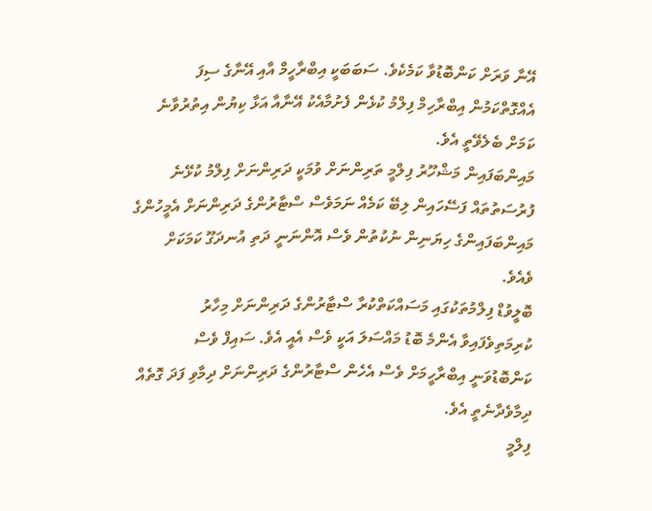އޭނާ ވަރަށް ކަންބޮޑުވާ ކަމެކެވެ. ސަބަބަކީ އިބްރާހީމް އާއި އޭނާގެ ސިފަ އެއްގޮތްކަމުން އިބްރާހިމް ފިލްމު ކުޅެން ފެށުމާއެކު އޭނާއާ އަޅާ ކިޔުން އިތުރުވާނެ ކަމަށް ބެލެވޭތީ އެވެ.
މައިންބަފައިން މަޝްހޫރު ފިލްމީ ތަރިންނަށް ވުމަކީ ދަރިންނަށް ފިލްމު ކުޅޭނެ ފުރުސަތުތައް ފަސޭހައިން ލިބޭ ކަމެއް ނަމަވެސް ސްޓާރުންގެ ދަރިންނަށް އެމީހުންގެ މައިންބަފައިންގެ ހިޔަނިން ނުކުތުން ވެސް އޮންނަނީ ދަތި އުނދަގޫ ކަމަކަށް ވެއެވެ.
ބޮލީވުޑް ފިލްމުތަކުގައި މަސައްކަތްކުރާ ސްޓާރުންގެ ދަރިންނަށް މިހާރު ކުރިމަތިވެފައިވާ އެންމެ ބޮޑު މައްސަލަ އަކީ ވެސް އެއީ އެވެ. ސައިފް ވެސް ކަންބޮޑުވަނީ އިބްރާހީމަށް ވެސް އެހެން ސްޓާރުންގެ ދަރިންނަށް ދިމާވި ފަދަ ގޮތެއް ދިމާވެދާނެތީ އެވެ.
ފިލްމީ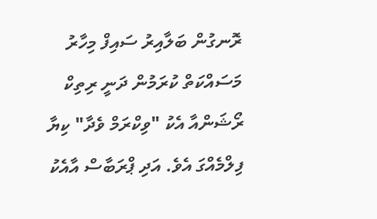ރޮނގުން ބަލާއިރު ސައިފް މިހާރު މަސައްކަތް ކުރަމުން ދަނީ ރިތިކް ރޯޝަންއާ އެކު "ވިކްރަމް ވެދާ" ކިޔާ ފިލްމެއްގަ އެވެ. އަދި ޕްރަބާސް އާއެކު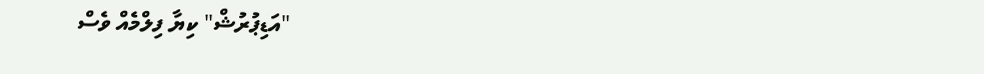"އަޑިޕުރުޝް" ކިޔާ ފިލްމެއް ވެސް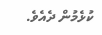ކުޅެމުން ދެއެވެ.